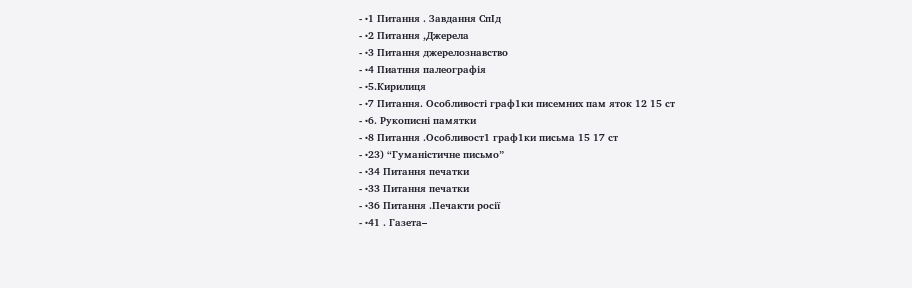- •1 Питання . Завдання СпІд
- •2 Питання ,Джерела
- •3 Питання джерелознавство
- •4 Пиатння палеографія
- •5.Кирилиця
- •7 Питання. Особливостi граф1ки писемних пам яток 12 15 ст
- •6. Рукописні памятки
- •8 Питання .Особливост1 граф1ки письма 15 17 ст
- •23) “Гуманістичне письмо”
- •34 Питання печатки
- •33 Питання печатки
- •36 Питання .Печакти росії
- •41 . Газета–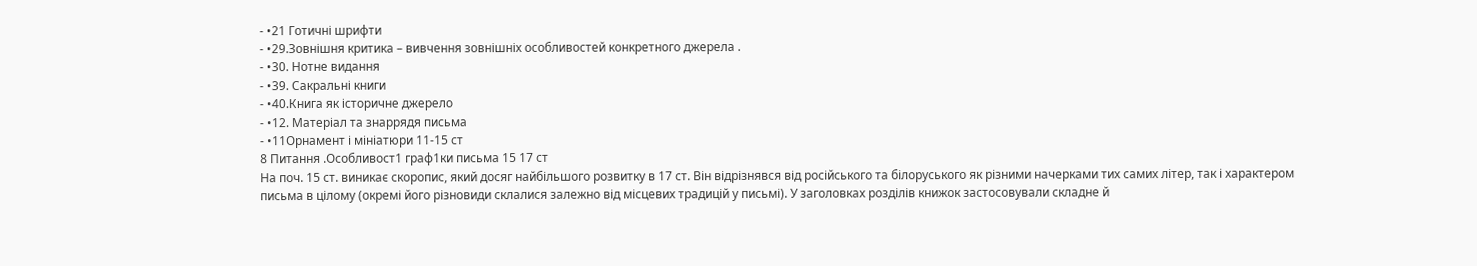- •21 Готичні шрифти
- •29.Зовнішня критика – вивчення зовнішніх особливостей конкретного джерела .
- •30. Нотне видання
- •39. Сакральні книги
- •40.Книга як історичне джерело
- •12. Матеріал та знаррядя письма
- •11Орнамент і мініатюри 11-15 ст
8 Питання .Особливост1 граф1ки письма 15 17 ст
На поч. 15 ст. виникає скоропис, який досяг найбільшого розвитку в 17 ст. Він відрізнявся від російського та білоруського як різними начерками тих самих літер, так і характером письма в цілому (окремі його різновиди склалися залежно від місцевих традицій у письмі). У заголовках розділів книжок застосовували складне й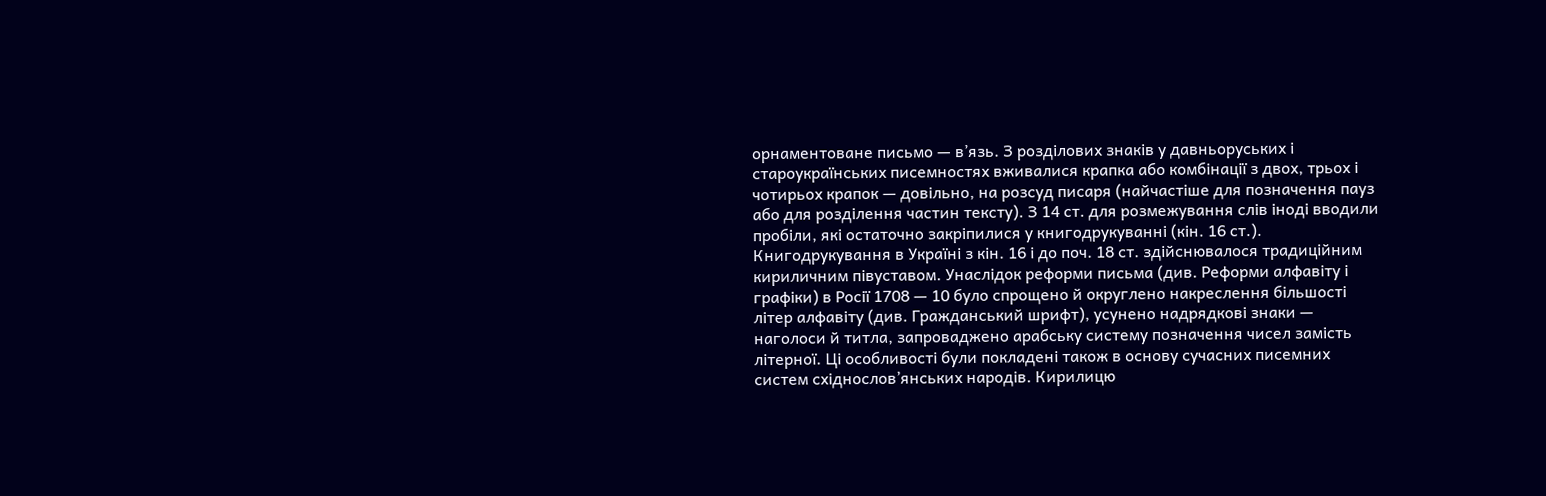орнаментоване письмо — в’язь. З розділових знаків у давньоруських і староукраїнських писемностях вживалися крапка або комбінації з двох, трьох і чотирьох крапок — довільно, на розсуд писаря (найчастіше для позначення пауз або для розділення частин тексту). З 14 ст. для розмежування слів іноді вводили пробіли, які остаточно закріпилися у книгодрукуванні (кін. 16 ст.). Книгодрукування в Україні з кін. 16 і до поч. 18 ст. здійснювалося традиційним кириличним півуставом. Унаслідок реформи письма (див. Реформи алфавіту і графіки) в Росії 1708 — 10 було спрощено й округлено накреслення більшості літер алфавіту (див. Гражданський шрифт), усунено надрядкові знаки — наголоси й титла, запроваджено арабську систему позначення чисел замість літерної. Ці особливості були покладені також в основу сучасних писемних систем східнослов’янських народів. Кирилицю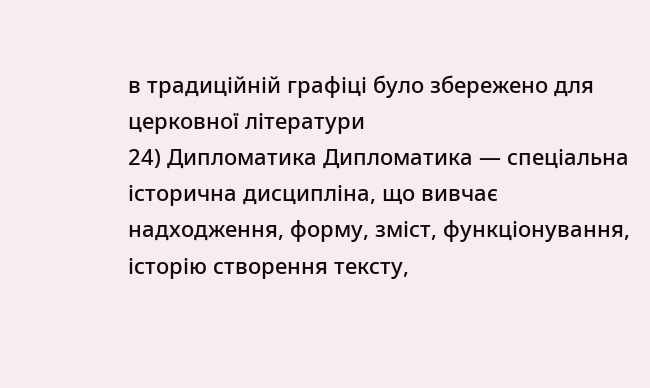в традиційній графіці було збережено для церковної літератури
24) Дипломатика Дипломатика — спеціальна історична дисципліна, що вивчає надходження, форму, зміст, функціонування, історію створення тексту,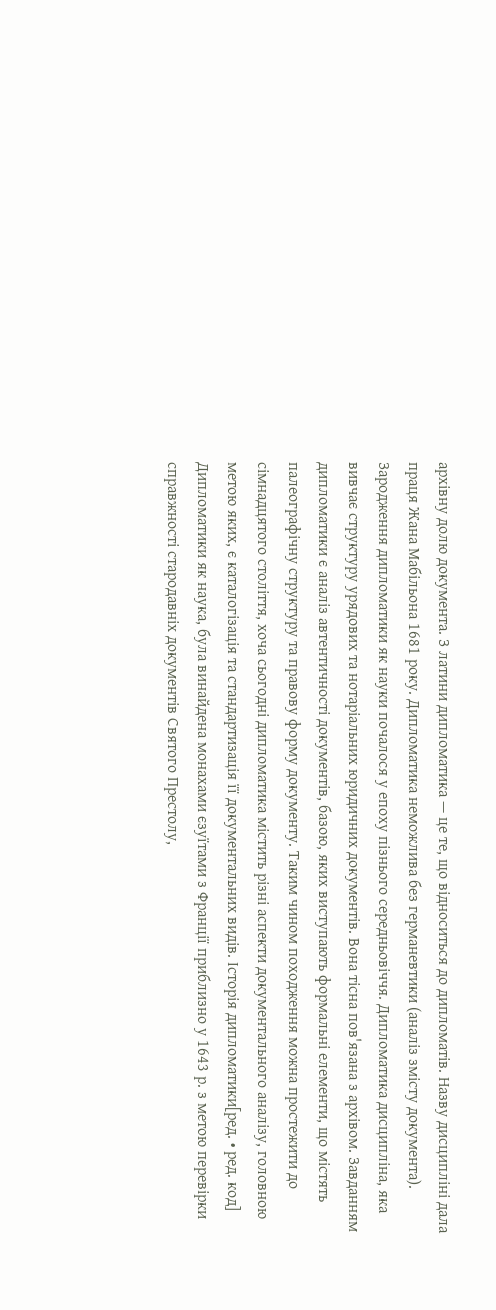архівну долю документа. З латини дипломатика — це те, що відноситься до дипломатів. Назву дисципліні дала праця Жана Мабільона 1681 року. Дипломатика неможлива без германевтики (аналіз змісту документа). Зародження дипломатики як науки почалося у епоху пізнього середньовіччя. Дипломатика дисципліна, яка вивчає структуру урядових та нотаріальних юридичних документів. Вона тісна пов'язана з архівом. Завданням дипломатики є аналіз автентичності документів, базою, яких виступають формальні елементи, що містять палеографічну структуру та правову форму документу. Таким чином походження можна простежити до сімнадцятого століття, хоча сьогодні дипломатика містить різні аспекти документального аналізу, головною метою яких, є каталогізація та стандартизація її документальних видів. Історія дипломатики[ред. • ред. код] Дипломатики як наука, була винайдена монахами єзуїтами з Франції приблизно у 1643 р. з метою перевірки справжності стародавніх документів Святого Престолу,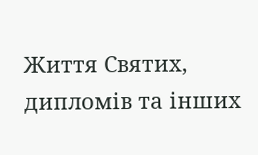Життя Святих, дипломів та інших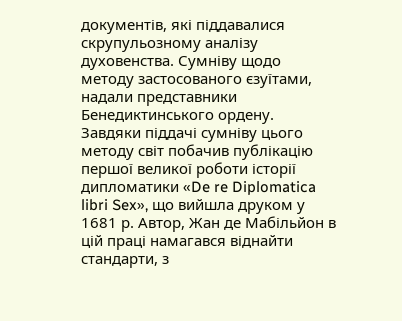документів, які піддавалися скрупульозному аналізу духовенства. Сумніву щодо методу застосованого єзуїтами, надали представники Бенедиктинського ордену. Завдяки піддачі сумніву цього методу світ побачив публікацію першої великої роботи історії дипломатики «De re Diplomatica libri Sex», що вийшла друком у 1681 р. Автор, Жан де Мабільйон в цій праці намагався віднайти стандарти, з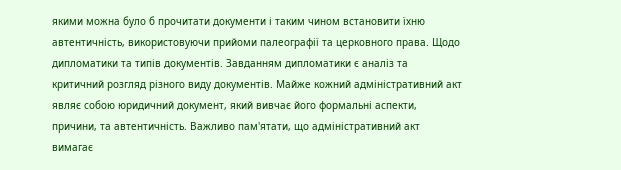якими можна було б прочитати документи і таким чином встановити їхню автентичність, використовуючи прийоми палеографії та церковного права. Щодо дипломатики та типів документів. Завданням дипломатики є аналіз та критичний розгляд різного виду документів. Майже кожний адміністративний акт являє собою юридичний документ, який вивчає його формальні аспекти, причини, та автентичність. Важливо пам'ятати, що адміністративний акт вимагає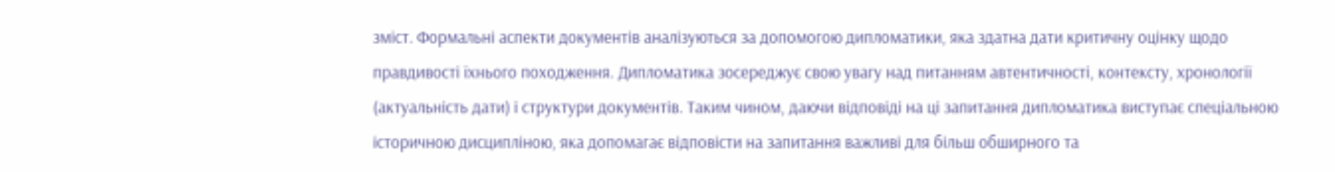зміст. Формальні аспекти документів аналізуються за допомогою дипломатики, яка здатна дати критичну оцінку щодо правдивості їхнього походження. Дипломатика зосереджує свою увагу над питанням автентичності, контексту, хронології (актуальність дати) і структури документів. Таким чином, даючи відповіді на ці запитання дипломатика виступає спеціальною історичною дисципліною, яка допомагає відповісти на запитання важливі для більш обширного та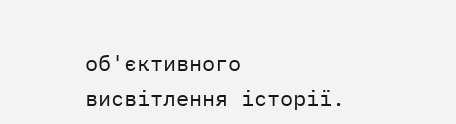об'єктивного висвітлення історії.